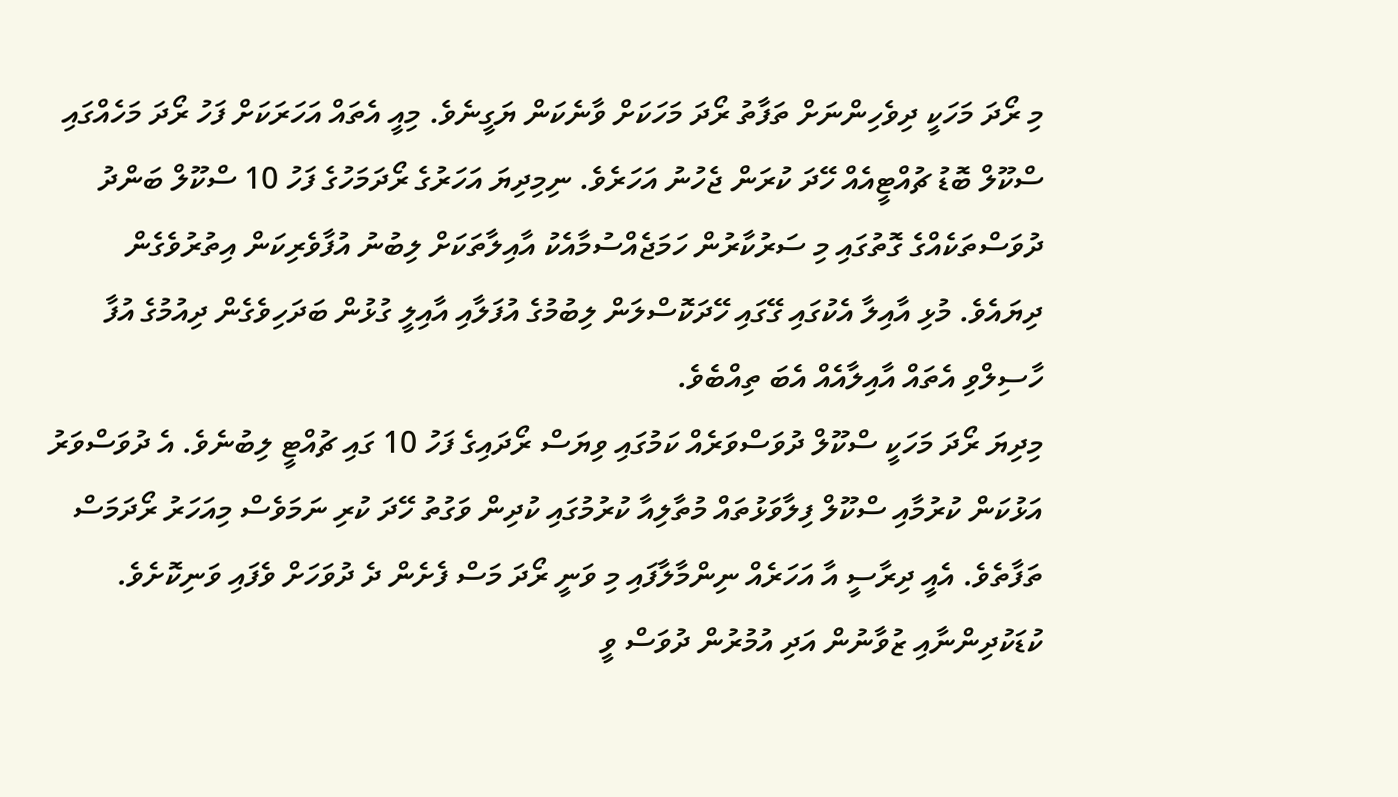މި ރޯދަ މަހަކީ ދިވެހިންނަށް ތަފާތު ރޯދަ މަހަކަށް ވާނެކަން ޔަގީނެވެ. މިއީ އެތައް އަހަރަކަށް ފަހު ރޯދަ މަހެއްގައި ސްކޫލް ބޮޑު ޗުއްޓީއެއް ހޭދަ ކުރަން ޖެހުނު އަހަރެވެ. ނިމިދިޔަ އަހަރުގެ ރޯދަމަހުގެ ފަހު 10 ސްކޫލް ބަންދު ދުވަސްތަކެއްގެ ގޮތުގައި މި ސަރުކާރުން ހަމަޖެއްސުމާއެކު އާއިލާތަކަށް ލިބުނު އުފާވެރިކަން އިތުރުވެގެން ދިޔައެވެ. މުޅި އާއިލާ އެކުގައި ގޭގައި ހޭދަކޮސްލަން ލިބުމުގެ އުފަލާއި އާއިލީ ގުޅުން ބަދަހިވެގެން ދިއުމުގެ އުފާ ހާސިލްވި އެތައް އާއިލާއެއް އެބަ ތިއްބެވެ.
މިދިޔަ ރޯދަ މަހަކީ ސްކޫލް ދުވަސްވަރެއް ކަމުގައި ވިޔަސް ރޯދައިގެ ފަހު 10 ގައި ޗުއްޓީ ލިބުނެވެ. އެ ދުވަސްވަރު އަޅުކަން ކުރުމާއި ސްކޫލް ފިލާވަޅުތައް މުތާލިއާ ކުރުމުގައި ކުދިން ވަގުތު ހޭދަ ކުރި ނަމަވެސް މިއަހަރު ރޯދަމަސް ތަފާތެވެ. އެއީ ދިރާސީ އާ އަހަރެއް ނިންމާލާފައި މި ވަނީ ރޯދަ މަސް ފެށެން ދެ ދުވަހަށް ވެފައި ވަނިކޮށެވެ.
ކުޑަކުދިންނާއި ޒުވާނުން އަދި އުމުރުން ދުވަސް ވީ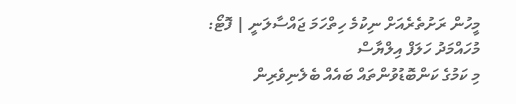މީހުން ރަށުތެރެއަށް ނިކުމެ ހިތްހަމަ ޖައްސާލަނީ | ފޮޓޯ: މުހައްމަދު ހަލަފް އިލްޔާސް
މި ކަމުގެ ކަންބޮޑުވުންތައް ބައެއް ބެލެނިވެރިން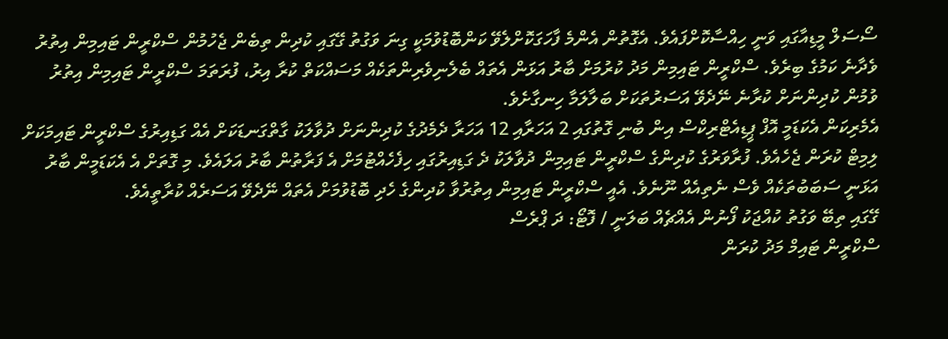ސޯސަލް މީޑިއާގައި ވަނީ ހިއްސާކޮށްފައެވެ. އެގޮތުން އެންމެ ފާހަގަކޮށްލެވޭ ކަންބޮޑުވުމަކީ ގިނަ ވަގުތު ގޭގައި ކުދިން ތިބެން ޖެހުމުން ސްކްރީން ޓައިމިން އިތުރު ވެދާނެ ކަމުގެ ބިރެވެ. ސްކްރީން ޓައިމިން މަދު ކުރުމަށް ބާރު އަޅަން އެތައް ބެލެނިވެރިންތަކެއް މަސައްކަތް ކުރާ އިރު، ފުރަތަމަ ސްކްރީން ޓައިމިން އިތުރު ވުމުން ކުދިންނަށް ކުރާނެ ނޭދެވޭ އަސަރުތަކަށް ބަލާލަމާ ހިނގާށެވެ.
އެމެރިކަން އެކަޑަމީ އޮފް ޕީޑިއެޓްރިކްސް އިން ބުނި ގޮތުގައި 2 އަހަރާއި 12 އަހަރާ ދެމެދުގެ ކުދިންނަށް ދުވާލަކު ގާތްގަނޑަކަށް އެއް ގަޑިއިރުގެ ސްކްރީން ޓައިމަކަށް ލިމިޓް ކުރަން ޖެހެއެވެ. ފުރާވަރުގެ ކުދިންގެ ސްކްރީން ޓައިމިން ދުވާލަކު ދެ ގަޑިއިރުގައި ހިފެހެއްޓުމަށް އެ ފަރާތުން ބާރު އަލައެވެ. މި ގޮތަށް އެ އެކަޑަމީން ބާރު އަޅަނީ ސަބަބުތަކެއް ވެސް ނެތިއެއް ނޫނެވެ. އެއީ ސްކްރީން ޓައިމިން އިތުރުވާ ކުދިންގެ ހެދި ބޮޑުވުމަށް އެތައް ނޭދެވޭ އަސަރެއް ކުރާތީއެވެ.
ގޭގައި ތިބޭ ވަގުތު ކުއްޖަކު ފޯނުން އެއްޗެއް ބަލަނީ / ފޮޓޯ: ދަ ޕްރެސް
ސްކްރީން ޓައިމް މަދު ކުރަން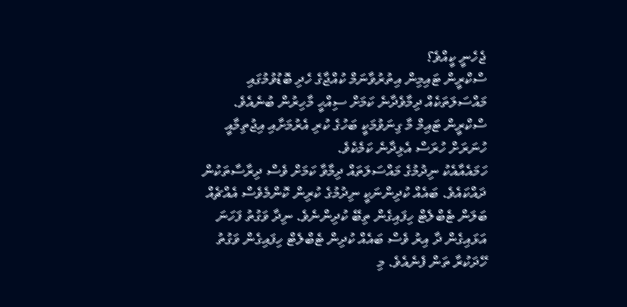ޖެހެނީ ކީއްވެ؟
ސްކްރީން ޓައިމިން އިތުރުވާނަމް ކުއްޖާގެ ހެދި ބޮޑުވުމުގައި މައްސަލަތަކެއް ދިމާވެދާނެ ކަމަށް ސިއްހީ މާހިރުން ބުނެއެވެ. ސްކްރީން ޓައިމް މާ ގިނަވުމަކީ ބަހުގެ ކުރި އެރުމަށާއި އިޖުތިމާއީ ހުނަރަށް ހުރަސް އެޅިދާނެ ކަމެކެވެ.
ހަމައެއާއެކު ނިދުމުގެ މައްސަލަތައް ދިމާވާ ކަމަށް ވެސް ދިރާސާތަކުން ދައްކައެވެ. ބައެއް ކުދިންނަކީ ނިދުމުގެ ކުރިން ކޮންމެވެސް އެއްޗެއް ބަލަން ޓެބްލެޓް ހިފައިގެން ތިބޭ ކުދިންނެވެ. ނިދާ ވަގުތު ފަހަނަ އަޅައިގެން ދާ އިރު ވެސް ބައެއް ކުދިން ޓެބްލެޓް ހިފައިގެން ވަގުތު ހޭދަކުރާ ތަން ފެނެއެވެ. މި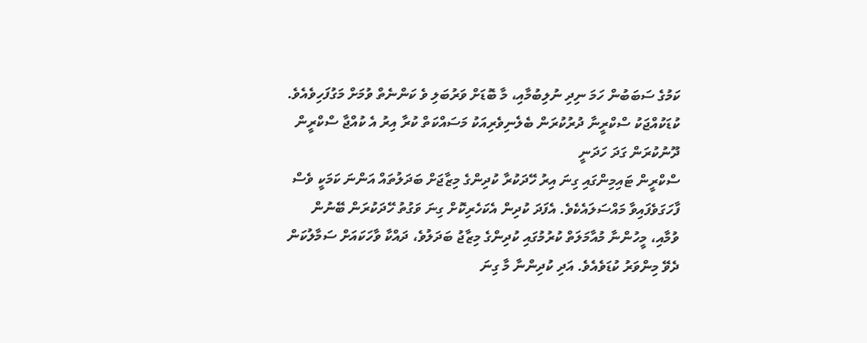ކަމުގެ ސަބަބުން ހަމަ ނިދި ނުލިބުމާއި، މާ ބޮޑަށް ވަރުބަލި ވެ ކަންނެތް ވުމަށް މަގުފަހިވެއެވެ.
ކުޑަކުއްޖަކު ސްކްރީނާ ދުރުކުރަން ބެލެނިވެރިއަކު މަސައްކަތް ކުރާ އިރު އެ ކުއްޖާ ސްކްރީން ދޫނުކުރަން ގަދަ ހަދަނީ
ސްކްރީން ޓައިމިންގައި ގިނަ އިރު ހޭދަކުރާ ކުދިންގެ މިޒާޖަށް ބަދަލުތައް އަންނަ ކަމަކީ ވެސް ފާހަގަވެފައިވާ މައްސަލައެކެވެ. އެފަދަ ކުދިން އެކަހެރިކޮށް ގިނަ ވަގުތު ހޭދަކުރަން ބޭނުން ވުމާއި، މީހުންނާ މުއާމަލަތް ކުރުމުގައި ކުދިންގެ މިޒާޖު ބަދަލުވެ، ދައްކާ ވާހަކައަށް ސަމާލުކަން ދެވޭ މިންވަރު ކުޑަވެއެވެ. އަދި ކުދިންނާ މާ ގިނަ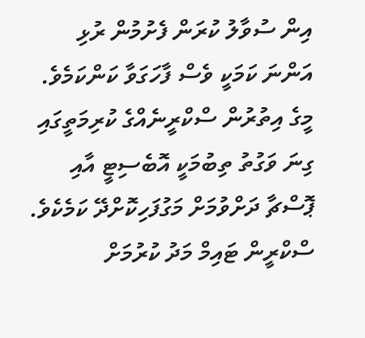އިން ސުވާލު ކުރަން ފެށުމުން ރުޅި އަންނަ ކަމަކީ ވެސް ފާހަގަވާ ކަންކަމެވެ.
މީގެ އިތުރުން ސްކްރީނެއްގެ ކުރިމަތީގައި ގިނަ ވަގުތު ތިބުމަކީ އޮބެސިޓީ އާއި ޕޮސްޗާ ދަށްވުމަށް މަގުފަހިކޮށްދޭ ކަމެކެވެ.
ސްކްރީން ޓައިމް މަދު ކުރުމަށް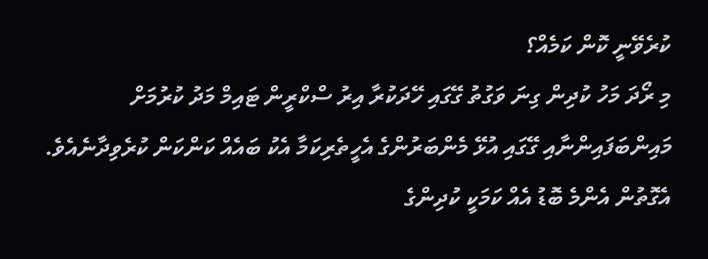ކުރެވޭނީ ކޮން ކަމެއް؟
މި ރޯދަ މަހު ކުދިން ގިނަ ވަގުތު ގޭގައި ހޭދަކުރާ އިރު ސްކްރީން ޓައިމް މަދު ކުރުމަށް މައިންބަފައިންނާއި ގޭގައި އުޅޭ މެންބަރުންގެ އެހީތެރިކަމާ އެކު ބައެއް ކަންކަން ކުރެވިދާނެއެވެ. އެގޮތުން އެންމެ ބޮޑު އެއް ކަމަކީ ކުދިންގެ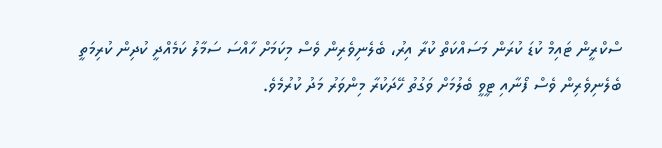ސްކްރީން ޓައިމް ކުޑަ ކުރަން މަސައްކަތް ކުރާ އިރު، ބެލެނިވެރިން ވެސް މިކަމަށް ހާއްސަ ސަމާލު ކަމެއްދީ ކުދިން ކުރިމަތީ ބެލެނިވެރިން ވެސް ފޯނާއި ޓީވީ ބެލުމަށް ވަގުތު ހޭދަކުރާ މިންވަރު މަދު ކުރުމެވެ.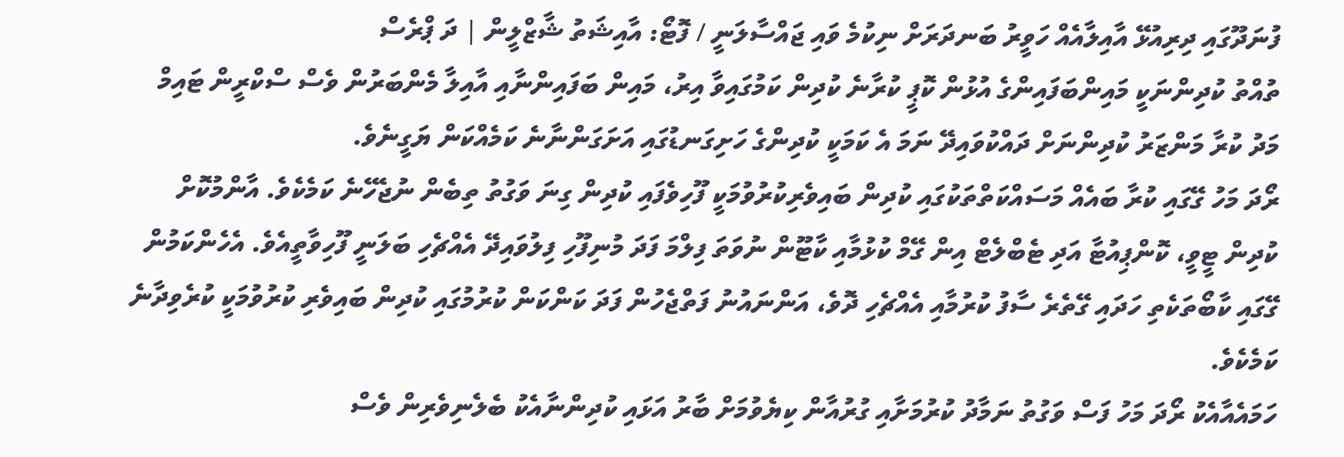ފުނަދޫގައި ދިރިއުޅޭ އާއިލާއެއް ހަވީރު ބަނދަރަށް ނިކުމެ ވައި ޖައްސާލަނީ / ފޮޓޯ: އާއިޝަތު ޝާޒްލީން | ދަ ޕްރެސް
ތުއްތު ކުދިންނަކީ މައިންބަފައިންގެ އުޅުން ކޮޕީ ކުރާނެ ކުދިން ކަމުގައިވާ އިރު، މައިން ބަފައިންނާއި އާއިލާ މެންބަރުން ވެސް ސްކްރީން ޓައިމް މަދު ކުރާ މަންޒަރު ކުދިންނަށް ދައްކުވައިދޭ ނަމަ އެ ކަމަކީ ކުދިންގެ ހަށިގަނޑުގައި އަށަގަންނާނެ ކަމެއްކަން ޔަގީނެވެ.
ރޯދަ މަހު ގޭގައި ކުރާ ބައެއް މަސައްކަތްތަކުގައި ކުދިން ބައިވެރިކުރުވުމަކީ ފޫހިވެފައި ކުދިން ގިނަ ވަގުތު ތިބެން ނުޖެހޭނެ ކަމެކެވެ. އާންމުކޮށް ކުދިން ޓީވީ، ކޮންޕިއުޓާ އަދި ޓެބްލެޓް އިން ގޭމް ކުޅުމާއި ކާޓޫން ނުވަތަ ފިލްމަ ފަދަ މުނިފޫހި ފިލުވައިދޭ އެއްޗެހި ބަލަނީ ފޫހިވާތީއެވެ. އެހެންކަމުން ގޭގައި ކާބޯތަކެތި ހަދައި ގޭތެރެ ސާފު ކުރުމާއި އެއްޗެހި ދޮވެ، އަންނައުނު ފަތްޖެހުން ފަދަ ކަންކަން ކުރުމުގައި ކުދިން ބައިވެރި ކުރުވުމަކީ ކުރެވިދާނެ ކަމެކެވެ.
ހަމައެއާއެކު ރޯދަ މަހު ފަސް ވަގުތު ނަމާދު ކުރުމަށާއި ގުރުއާން ކިޔެވުމަށް ބާރު އަޅައި ކުދިންނާއެކު ބެލެނިވެރިން ވެސް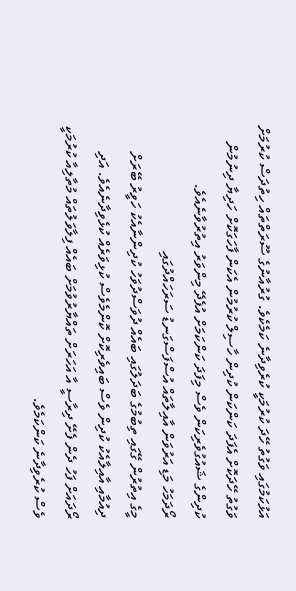އަޅުކަމުގައި ވަގުތު ހޭދަ ކުރުމަކީ ކުރެވިދާނެ ކަމެކެވެ. ގުރުއާނުގެ ސޫރަތްތައް ހިތުދަސް ކުރުމަށް ވަގުތު ހޭދަކޮށް އެފަދަ ކަންކަން ކުދިން ހާސިލް ކުރުމުން އެކަން ފާހަގަކޮށް ހަދިޔާ ދިނުމުން ކުދިންގެ ޝައުގުވެރިކަން ވެސް މިފަދަ ކަންކަމަށް އުފެދޭ މިންވަރު އިތުރުވާނެއެވެ.
ރޯދަމަހު މަޑި އަރުވަން އާއިލާތައް އުސްފަސްގަނޑު ސަރަހައްދުގައި
މީގެ އިތުރުން ގޭގައި ތިބުމުގެ ބަދަލުގައި ބައެއް ދުވަސްދުވަހު ކުދިންނާއެކު ހަވީރު ބޭރަށް ދިއުމާއި އާއިލާއެކު ކުދިން ވެސް ބައިވެރިކޮށް ކޮންމެވެސް ކުޅިވަރެއް ކުޅެވިދާނެއެވެ. އަދި ރޯދައަށް ފަހު ދެން ފެށޭ ދިރާސީ އާ އަހަރަށް ތައްޔާރުވުމަށް ބައެއް ފިލާވަލުތައް މުތާލިއާ ކުރުމަކީ ވެސް ކުރެވިދާނެ ކަންކަމެވެ.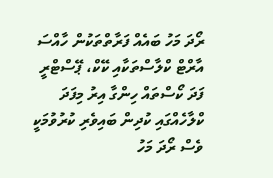ރޯދަ މަހު ބައެއް ފަރާތްތަކުން ހާއްސަ އާރްޓް ކްލާސްތަކާއި ކޭކް، ޕޭސްޓްރީ ފަދަ ކޯސްތައް ހިންގާ އިރު މިފަދަ ކްލާހެއްގައި ކުދިން ބައިވެރި ކުރުވުމަކީ ވެސް ރޯދަ މަހު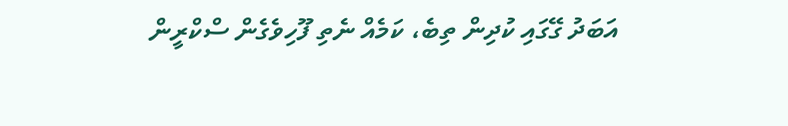އަބަދު ގޭގައި ކުދިން ތިބެ، ކަމެއް ނެތި ފޫހިވެގެން ސްކްރީން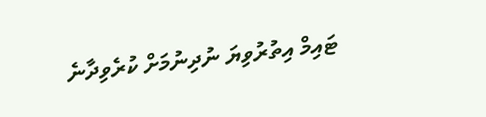ޓައިމް އިތުރުވިޔަ ނުދިނުމަށް ކުރެވިދާނެ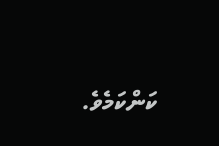ކަންކަމެވެ.